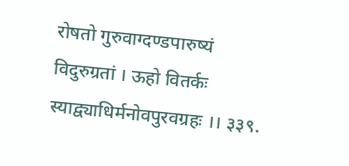रोषतो गुरुवाग्दण्डपारुष्यं विदुरुग्रतां । ऊहो वितर्कः स्याद्व्याधिर्मनोवपुरवग्रहः ।। ३३९.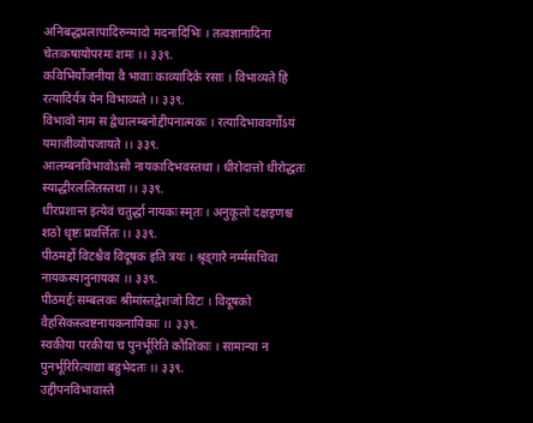अनिबद्धप्रलापादिरुन्मादो मदनादिभिः । तत्वज्ञानादिना चेतःकषायोपरमः शमः ।। ३३९.
कविभिर्योजनीया वै भावाः काव्यादिके रसाः । विभाव्यते हि रत्यादिर्यत्र येन विभाव्यते ।। ३३९.
विभावो नाम स द्वेधालम्बनोद्दीपनात्मकः । रत्यादिभाववर्गोऽयं यमाजीव्योपजायते ।। ३३९.
आलम्बनविभावोऽसौ नायकादिभवस्तथा । धीरोदात्तो धीरोद्धतः स्याद्धीरललितस्तथा ।। ३३९.
धीरप्रशान्त इत्येवं चतुर्द्धा नायकः स्मृतः । अनुकूलो दक्षइणश्च शठो धृष्टः प्रवर्त्तितः ।। ३३९.
पीठमर्द्दो विटश्चैव विदूषक इति त्रयः । श्रृड्गारे नर्म्मसचिवा नायकस्यानुनायका ।। ३३९.
पीठमर्द्दः सम्बलकः श्रीमांस्तद्वेशजो विटः । विदूषको वैहसिकस्त्वष्टनायकनायिकाः ।। ३३९.
स्वकीया परकीया च पुनर्भूरिति कौशिकाः । सामान्या न पुनर्भूरिरित्याद्या बहुभेदतः ।। ३३९.
उद्दीपनविभावास्ते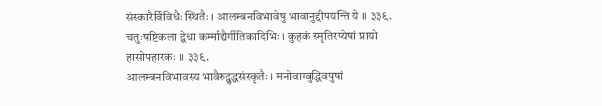संस्कारैर्विविधैः स्थितैः । आलम्बनविभावेषु भावानुद्दीपयन्ति ये ।। ३३९.
चतुःषष्टिकला द्वेधा कर्म्माद्यैर्गीतिकादिभिः । कुहकं स्मृतिरप्येषां प्रायो हासोपहारकः ।। ३३९.
आलम्बनविभावस्य भावैरुद्वुद्धसंस्कृतैः । मनोवाग्बुद्धिवपुषां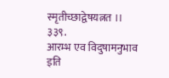स्मृतीच्छाद्वेषयत्नत ।। ३३९.
आरम्भ एव विदुषामनुभाव इति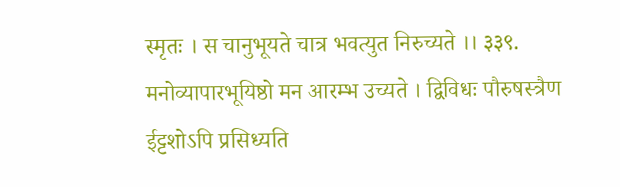स्मृतः । स चानुभूयते चात्र भवत्युत निरुच्यते ।। ३३९.
मनोव्यापारभूयिष्ठो मन आरम्भ उच्यते । द्विविधः पौरुषस्त्रैण ईट्टशोऽपि प्रसिध्यति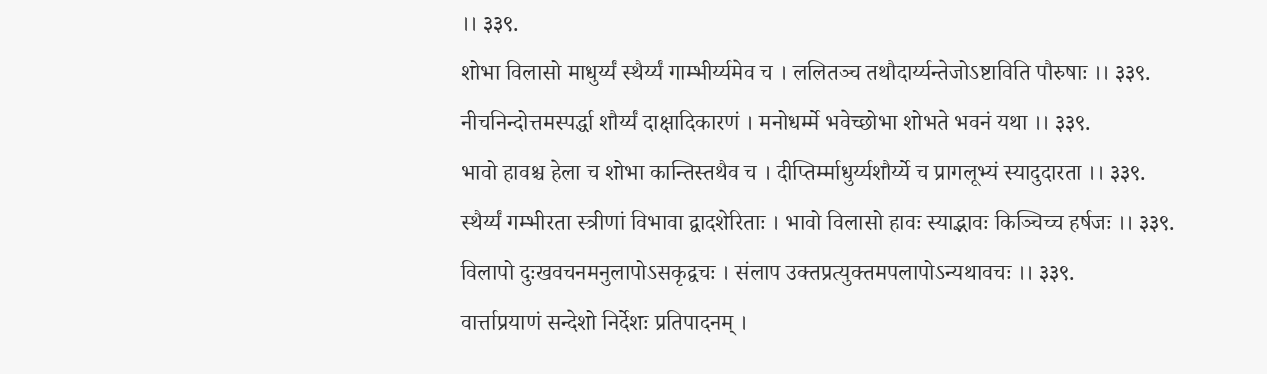।। ३३९.
शोभा विलासो माधुर्य्यं स्थैर्य्यं गाम्भीर्य्यमेव च । ललितञ्च तथौदार्य्यन्तेजोऽष्टाविति पौरुषाः ।। ३३९.
नीचनिन्दोत्तमस्पर्द्धा शौर्य्यं दाक्षादिकारणं । मनोधर्म्मे भवेच्छोभा शोभते भवनं यथा ।। ३३९.
भावो हावश्च हेला च शोभा कान्तिस्तथैव च । दीप्तिर्म्माधुर्य्यशौर्य्ये च प्रागलूभ्यं स्यादुदारता ।। ३३९.
स्थैर्य्यं गम्भीरता स्त्रीणां विभावा द्वादशेरिताः । भावो विलासो हावः स्याद्भावः किञ्चिच्च हर्षजः ।। ३३९.
विलापो दुःखवचनमनुलापोऽसकृद्वचः । संलाप उक्तप्रत्युक्तमपलापोऽन्यथावचः ।। ३३९.
वार्त्ताप्रयाणं सन्देशो निर्देशः प्रतिपादनम् ।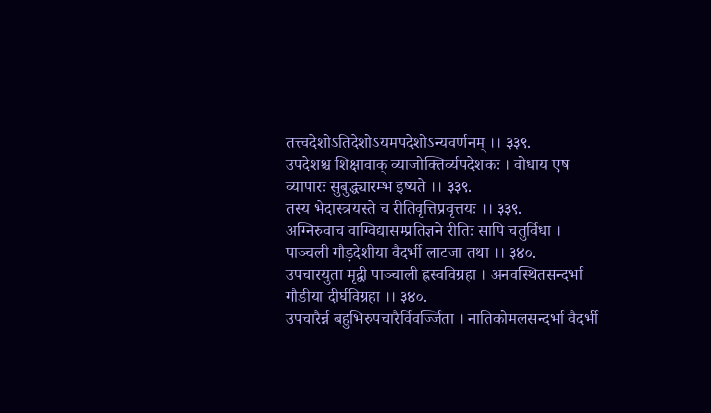तत्त्वदेशोऽतिदेशोऽयमपदेशोऽन्यवर्णनम् ।। ३३९.
उपदेशश्च शिक्षावाक् व्याजोक्तिर्व्यपदेशकः । वोधाय एष व्यापारः सुबुद्ध्यारम्भ इष्यते ।। ३३९.
तस्य भेदास्त्रयस्ते च रीतिवृत्तिप्रवृत्तयः ।। ३३९.
अग्निरुवाच वाग्विद्यासम्प्रतिज्ञने रीतिः सापि चतुर्विधा । पाञ्चली गौड़देशीया वैदर्भी लाटजा तथा ।। ३४०.
उपचारयुता मृद्वी पाञ्चाली ह्रस्वविग्रहा । अनवस्थितसन्दर्भा गौडीया दीर्घविग्रहा ।। ३४०.
उपचारैर्न्न बहुभिरुपचारैर्विवर्ज्जिता । नातिकोमलसन्दर्भा वैदर्भी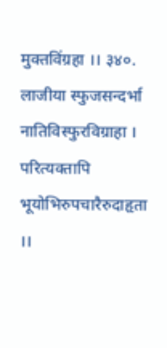मुक्तविंग्रहा ।। ३४०.
लाजीया स्फुजसन्दर्भा नातिविस्फुरविग्राहा । परित्यक्तापि भूयोभिरुपचारैरुदाहृता ।।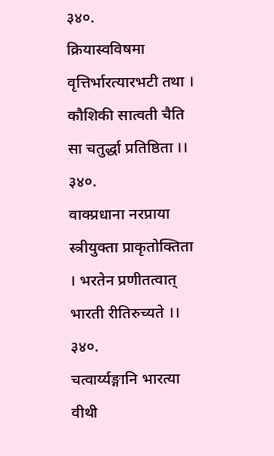३४०.
क्रियास्वविषमा वृत्तिर्भारत्यारभटी तथा । कौशिकी सात्वती चैति सा चतुर्द्धा प्रतिष्ठिता ।। ३४०.
वाक्प्रधाना नरप्राया स्त्रीयुक्ता प्राकृतोक्तिता । भरतेन प्रणीतत्वात् भारती रीतिरुच्यते ।। ३४०.
चत्वार्य्यङ्गानि भारत्या वीथी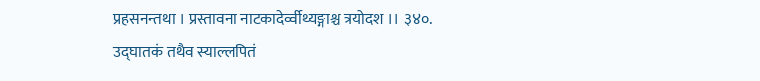प्रहसनन्तथा । प्रस्तावना नाटकादेर्व्वीथ्यङ्गाश्च त्रयोदश ।। ३४०.
उद्घातकं तथैव स्याल्लपितं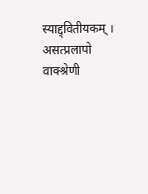स्याद्द्वितीयकम् । असत्प्रलापो वाक्श्रेणी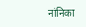नांनिका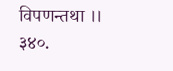विपणन्तथा ।। ३४०.